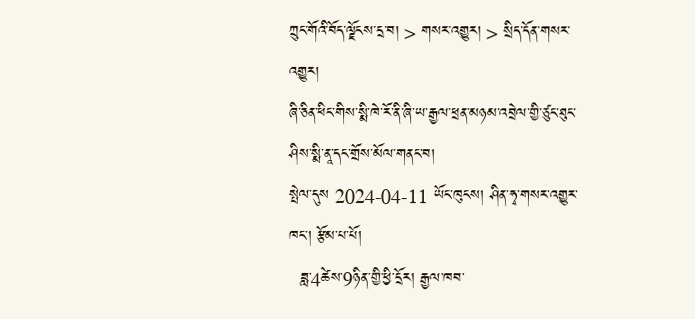ཀྲུང་གོའི་བོད་ལྗོངས་དྲ་བ། > གསར་འགྱུར། > སྲིད་དོན་གསར་འགྱུར།
ཞི་ཅིན་ཕིང་གིས་སྨི་ཁེ་རོ་ནི་ཞི་ཡ་རྒྱལ་ཕྲན་མཉམ་འབྲེལ་གྱི་ཙུང་ཐུང་ཤིས་སྨི་ནཱ་དང་གྲོས་མོལ་གནང་བ།
སྤེལ་དུས 2024-04-11 ཡོང་ཁུངས། ཤིན་ཧྭ་གསར་འགྱུར་ཁང་། རྩོམ་པ་པོ།
  ཟླ་4ཚེས་9ཉིན་གྱི་ཕྱི་དྲོར། རྒྱལ་ཁབ་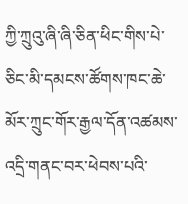ཀྱི་ཀྲུའུ་ཞི་ཞི་ཅིན་ཕིང་གིས་པེ་ཅིང་མི་དམངས་ཚོགས་ཁང་ཆེ་མོར་ཀྲུང་གོར་རྒྱལ་དོན་འཚམས་འདྲི་གནང་བར་ཕེབས་པའི་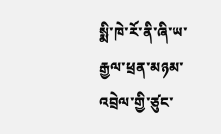སྨི་ཁེ་རོ་ནི་ཞི་ཡ་རྒྱལ་ཕྲན་མཉམ་འབྲེལ་གྱི་ཙུང་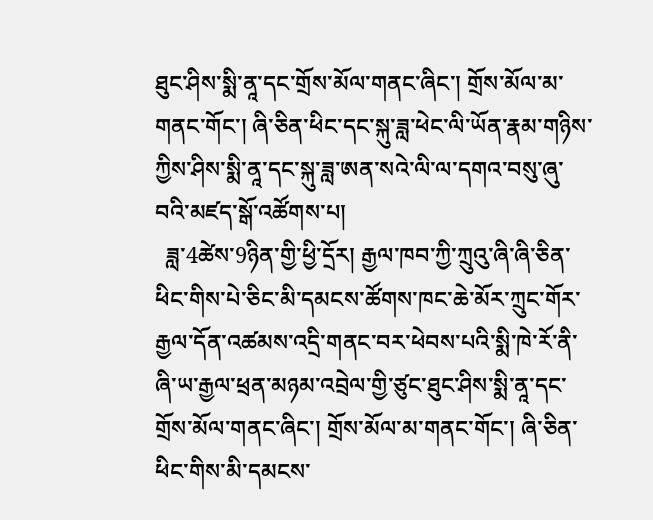ཐུང་ཤིས་སྨི་ནཱ་དང་གྲོས་མོལ་གནང་ཞིང་། གྲོས་མོལ་མ་གནང་གོང་། ཞི་ཅིན་ཕིང་དང་སྐུ་ཟླ་ཕེང་ལི་ཡོན་རྣམ་གཉིས་ཀྱིས་ཤིས་སྨི་ནཱ་དང་སྐུ་ཟླ་ཨན་སའེ་ལི་ལ་དགའ་བསུ་ཞུ་བའི་མཛད་སྒོ་འཚོགས་པ།
  ཟླ་4ཚེས་9ཉིན་གྱི་ཕྱི་དྲོར། རྒྱལ་ཁབ་ཀྱི་ཀྲུའུ་ཞི་ཞི་ཅིན་ཕིང་གིས་པེ་ཅིང་མི་དམངས་ཚོགས་ཁང་ཆེ་མོར་ཀྲུང་གོར་རྒྱལ་དོན་འཚམས་འདྲི་གནང་བར་ཕེབས་པའི་སྨི་ཁེ་རོ་ནི་ཞི་ཡ་རྒྱལ་ཕྲན་མཉམ་འབྲེལ་གྱི་ཙུང་ཐུང་ཤིས་སྨི་ནཱ་དང་གྲོས་མོལ་གནང་ཞིང་། གྲོས་མོལ་མ་གནང་གོང་། ཞི་ཅིན་ཕིང་གིས་མི་དམངས་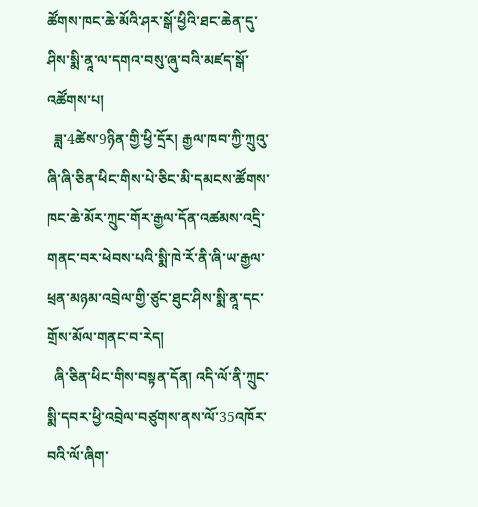ཚོགས་ཁང་ཆེ་མོའི་ཤར་སྒོ་ཕྱིའི་ཐང་ཆེན་དུ་ཤིས་སྨི་ནཱ་ལ་དགའ་བསུ་ཞུ་བའི་མཛད་སྒོ་འཚོགས་པ།
  ཟླ་4ཚེས་9ཉིན་གྱི་ཕྱི་དྲོར། རྒྱལ་ཁབ་ཀྱི་ཀྲུའུ་ཞི་ཞི་ཅིན་ཕིང་གིས་པེ་ཅིང་མི་དམངས་ཚོགས་ཁང་ཆེ་མོར་ཀྲུང་གོར་རྒྱལ་དོན་འཚམས་འདྲི་གནང་བར་ཕེབས་པའི་སྨི་ཁེ་རོ་ནི་ཞི་ཡ་རྒྱལ་ཕྲན་མཉམ་འབྲེལ་གྱི་ཙུང་ཐུང་ཤིས་སྨི་ནཱ་དང་གྲོས་མོལ་གནང་བ་རེད།
  ཞི་ཅིན་ཕིང་གིས་བསྟན་དོན། འདི་ལོ་ནི་ཀྲུང་སྨི་དབར་ཕྱི་འབྲེལ་བཙུགས་ནས་ལོ་35འཁོར་བའི་ལོ་ཞིག་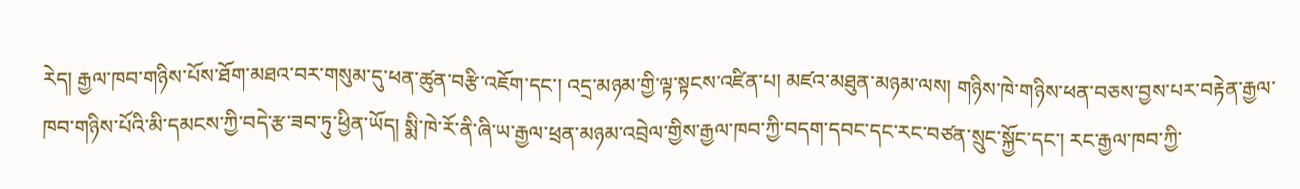རེད། རྒྱལ་ཁབ་གཉིས་པོས་ཐོག་མཐའ་བར་གསུམ་དུ་ཕན་ཚུན་བརྩི་འཇོག་དང་། འདྲ་མཉམ་གྱི་ལྟ་སྟངས་འཛིན་པ། མཛའ་མཐུན་མཉམ་ལས། གཉིས་ཁེ་གཉིས་ཕན་བཅས་བྱས་པར་བརྟེན་རྒྱལ་ཁབ་གཉིས་པོའི་མི་དམངས་ཀྱི་བདེ་རྩ་ཟབ་ཏུ་ཕྱིན་ཡོད། སྨི་ཁེ་རོ་ནི་ཞི་ཡ་རྒྱལ་ཕྲན་མཉམ་འབྲེལ་གྱིས་རྒྱལ་ཁབ་ཀྱི་བདག་དབང་དང་རང་བཙན་སྲུང་སྐྱོང་དང་། རང་རྒྱལ་ཁབ་ཀྱི་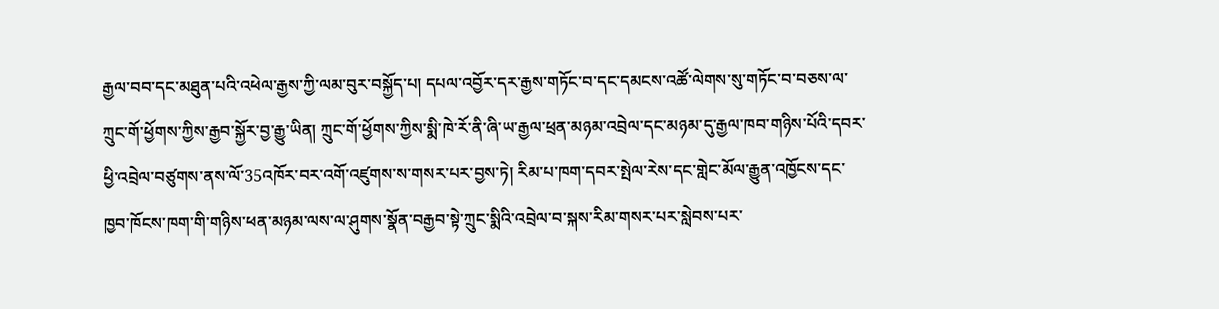རྒྱལ་བབ་དང་མཐུན་པའི་འཕེལ་རྒྱས་ཀྱི་ལམ་བུར་བསྐྱོད་པ། དཔལ་འབྱོར་དར་རྒྱས་གཏོང་བ་དང་དམངས་འཚོ་ལེགས་སུ་གཏོང་བ་བཅས་ལ་ཀྲུང་གོ་ཕྱོགས་ཀྱིས་རྒྱབ་སྐྱོར་བྱ་རྒྱུ་ཡིན། ཀྲུང་གོ་ཕྱོགས་ཀྱིས་སྨི་ཁེ་རོ་ནི་ཞི་ཡ་རྒྱལ་ཕྲན་མཉམ་འབྲེལ་དང་མཉམ་དུ་རྒྱལ་ཁབ་གཉིས་པོའི་དབར་ཕྱི་འབྲེལ་བཙུགས་ནས་ལོ་35འཁོར་བར་འགོ་འཛུགས་ས་གསར་པར་བྱས་ཏེ། རིམ་པ་ཁག་དབར་སྤེལ་རེས་དང་གླེང་མོལ་རྒྱུན་འཁྱོངས་དང་ཁྱབ་ཁོངས་ཁག་གི་གཉིས་ཕན་མཉམ་ལས་ལ་ཤུགས་སྣོན་བརྒྱབ་སྟེ་ཀྲུང་སྨིའི་འབྲེལ་བ་སྐས་རིམ་གསར་པར་སླེབས་པར་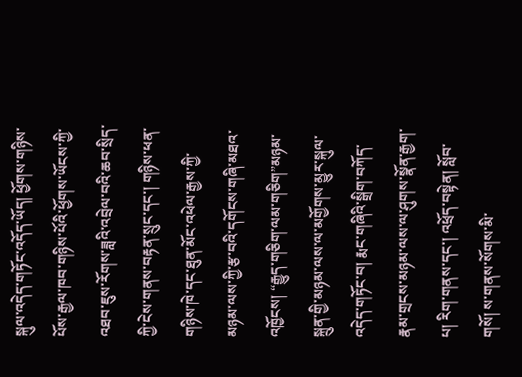སྐུལ་འདེད་གཏོང་འདོད་ཡོད། ཕྱོགས་གཉིས་པོས་རྒྱལ་ཁབ་གཉིས་པོའི་ཕྱོགས་ཡོངས་ཀྱི་འཐབ་ཇུས་རོགས་ཟླའི་འབྲེལ་བའི་ཆབ་སྲིད་ཀྱི་ངེས་གནས་བརྟན་སྲུང་དང་། གཉིས་ཕན་གཉིས་ཁེ་དང་ཐུན་མོང་འཕེལ་རྒྱས་ཀྱི་མཉམ་ལས་ཀྱི་རྩ་བའི་དགོངས་གཞི་མཐའ་འཁྱོངས། “རྒྱུད་གཅིག་ལམ་གཅིག”མཉམ་སྐྲུན་གྱི་མཉམ་ལས་ལ་མགྱོགས་མྱུར་སྐུལ་འདེད་གཏོང་བ། རྨང་གཞིའི་སྒྲིག་བཀོད་རྣམ་གྲངས་མཉམ་ལས་ལ་ཤུགས་སྣོན་རྒྱག་པ། རིག་གནས་དང་། འཕྲོད་བསྟེན། སློབ་གསོ། ས་གནས་སོགས་མི་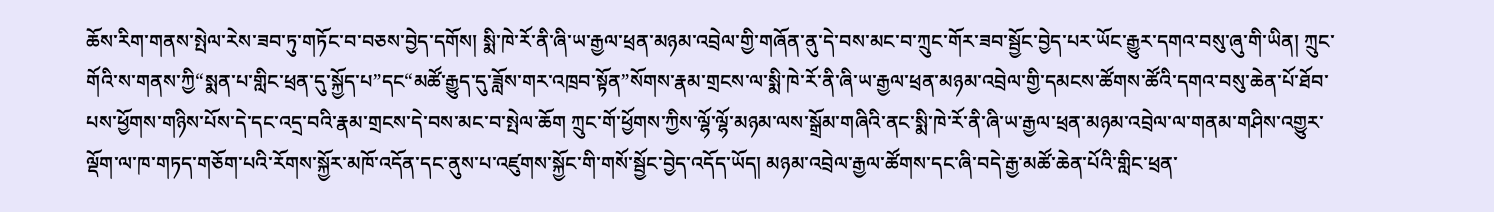ཆོས་རིག་གནས་སྤེལ་རེས་ཟབ་ཏུ་གཏོང་བ་བཅས་བྱེད་དགོས། སྨི་ཁེ་རོ་ནི་ཞི་ཡ་རྒྱལ་ཕྲན་མཉམ་འབྲེལ་གྱི་གཞོན་ནུ་དེ་བས་མང་བ་ཀྲུང་གོར་ཟབ་སྦྱོང་བྱེད་པར་ཡོང་རྒྱུར་དགའ་བསུ་ཞུ་གི་ཡིན། ཀྲུང་གོའི་ས་གནས་ཀྱི“སྨན་པ་གླིང་ཕྲན་དུ་སྐྱོད་པ”དང“མཚོ་རྒྱུད་དུ་ཟློས་གར་འཁྲབ་སྟོན”སོགས་རྣམ་གྲངས་ལ་སྨི་ཁེ་རོ་ནི་ཞི་ཡ་རྒྱལ་ཕྲན་མཉམ་འབྲེལ་གྱི་དམངས་ཚོགས་ཚོའི་དགའ་བསུ་ཆེན་པོ་ཐོབ་པས་ཕྱོགས་གཉིས་པོས་དེ་དང་འདྲ་བའི་རྣམ་གྲངས་དེ་བས་མང་བ་སྤེལ་ཆོག ཀྲུང་གོ་ཕྱོགས་ཀྱིས་ལྷོ་ལྷོ་མཉམ་ལས་སྒྲོམ་གཞིའི་ནང་སྨི་ཁེ་རོ་ནི་ཞི་ཡ་རྒྱལ་ཕྲན་མཉམ་འབྲེལ་ལ་གནམ་གཤིས་འགྱུར་ལྡོག་ལ་ཁ་གཏད་གཅོག་པའི་རོགས་སྐྱོར་མཁོ་འདོན་དང་ནུས་པ་འཛུགས་སྐྱོང་གི་གསོ་སྦྱོང་བྱེད་འདོད་ཡོད། མཉམ་འབྲེལ་རྒྱལ་ཚོགས་དང་ཞི་བདེ་རྒྱ་མཚོ་ཆེན་པོའི་གླིང་ཕྲན་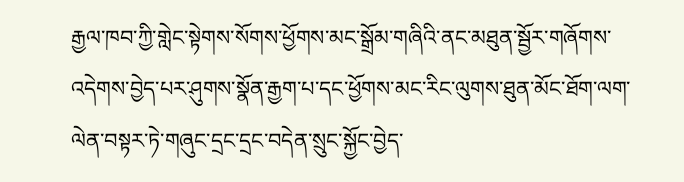རྒྱལ་ཁབ་ཀྱི་གླེང་སྟེགས་སོགས་ཕྱོགས་མང་སྒྲོམ་གཞིའི་ནང་མཐུན་སྦྱོར་གཞོགས་འདེགས་བྱེད་པར་ཤུགས་སྣོན་རྒྱག་པ་དང་ཕྱོགས་མང་རིང་ལུགས་ཐུན་མོང་ཐོག་ལག་ལེན་བསྟར་ཏེ་གཞུང་དྲང་དྲང་བདེན་སྲུང་སྐྱོང་བྱེད་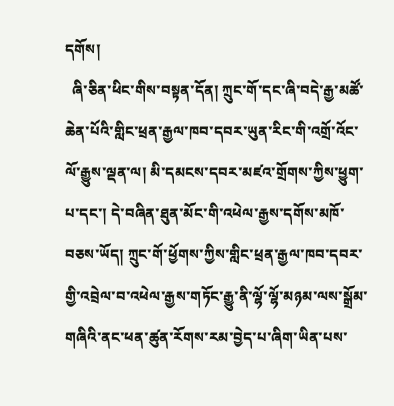དགོས།
  ཞི་ཅིན་ཕིང་གིས་བསྟན་དོན། ཀྲུང་གོ་དང་ཞི་བདེ་རྒྱ་མཚོ་ཆེན་པོའི་གླིང་ཕྲན་རྒྱལ་ཁབ་དབར་ཡུན་རིང་གི་འགྲོ་འོང་ལོ་རྒྱུས་ལྡན་ལ། མི་དམངས་དབར་མཛའ་གྲོགས་ཀྱིས་ཕྱུག་པ་དང་། དེ་བཞིན་ཐུན་མོང་གི་འཕེལ་རྒྱས་དགོས་མཁོ་བཅས་ཡོད། ཀྲུང་གོ་ཕྱོགས་ཀྱིས་གླིང་ཕྲན་རྒྱལ་ཁབ་དབར་གྱི་འབྲེལ་བ་འཕེལ་རྒྱས་གཏོང་རྒྱུ་ནི་ལྷོ་ལྷོ་མཉམ་ལས་སྒྲོམ་གཞིའི་ནང་ཕན་ཚུན་རོགས་རམ་བྱེད་པ་ཞིག་ཡིན་པས་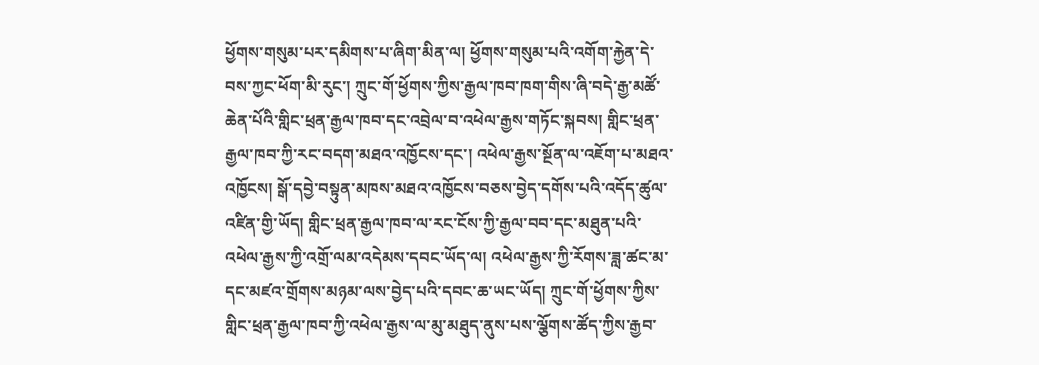ཕྱོགས་གསུམ་པར་དམིགས་པ་ཞིག་མིན་ལ། ཕྱོགས་གསུམ་པའི་འགོག་རྐྱེན་དེ་བས་ཀྱང་ཕོག་མི་རུང་། ཀྲུང་གོ་ཕྱོགས་ཀྱིས་རྒྱལ་ཁབ་ཁག་གིས་ཞི་བདེ་རྒྱ་མཚོ་ཆེན་པོའི་གླིང་ཕྲན་རྒྱལ་ཁབ་དང་འབྲེལ་བ་འཕེལ་རྒྱས་གཏོང་སྐབས། གླིང་ཕྲན་རྒྱལ་ཁབ་ཀྱི་རང་བདག་མཐའ་འཁྱོངས་དང་། འཕེལ་རྒྱས་སྔོན་ལ་འཇོག་པ་མཐའ་འཁྱོངས། སྒོ་དབྱེ་བསྟུན་མཁས་མཐའ་འཁྱོངས་བཅས་བྱེད་དགོས་པའི་འདོད་ཚུལ་འཛིན་གྱི་ཡོད། གླིང་ཕྲན་རྒྱལ་ཁབ་ལ་རང་ངོས་ཀྱི་རྒྱལ་བབ་དང་མཐུན་པའི་འཕེལ་རྒྱས་ཀྱི་འགྲོ་ལམ་འདེམས་དབང་ཡོད་ལ། འཕེལ་རྒྱས་ཀྱི་རོགས་ཟླ་ཚང་མ་དང་མཛའ་གྲོགས་མཉམ་ལས་བྱེད་པའི་དབང་ཆ་ཡང་ཡོད། ཀྲུང་གོ་ཕྱོགས་ཀྱིས་གླིང་ཕྲན་རྒྱལ་ཁབ་ཀྱི་འཕེལ་རྒྱས་ལ་མུ་མཐུད་ནུས་པས་ལྕོགས་ཚོད་ཀྱིས་རྒྱབ་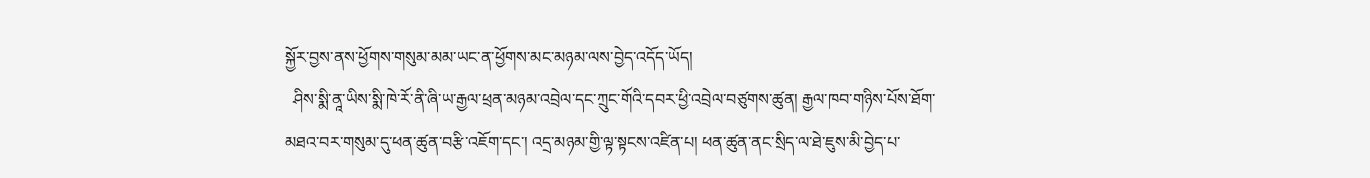སྐྱོར་བྱས་ནས་ཕྱོགས་གསུམ་མམ་ཡང་ན་ཕྱོགས་མང་མཉམ་ལས་བྱེད་འདོད་ཡོད།
  ཤིས་སྨི་ནཱ་ཡིས་སྨི་ཁེ་རོ་ནི་ཞི་ཡ་རྒྱལ་ཕྲན་མཉམ་འབྲེལ་དང་ཀྲུང་གོའི་དབར་ཕྱི་འབྲེལ་བཙུགས་ཚུན། རྒྱལ་ཁབ་གཉིས་པོས་ཐོག་མཐའ་བར་གསུམ་དུ་ཕན་ཚུན་བརྩི་འཇོག་དང་། འདྲ་མཉམ་གྱི་ལྟ་སྟངས་འཛིན་པ། ཕན་ཚུན་ནང་སྲིད་ལ་ཐེ་ཇུས་མི་བྱེད་པ་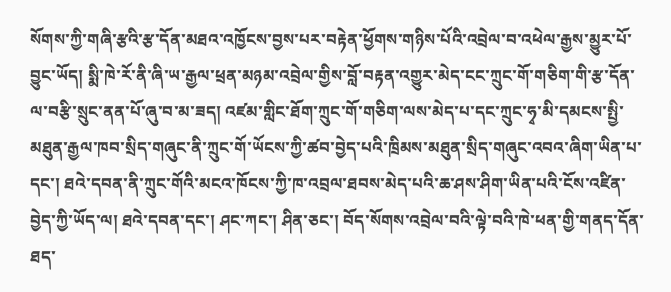སོགས་ཀྱི་གཞི་རྩའི་རྩ་དོན་མཐའ་འཁྱོངས་བྱས་པར་བརྟེན་ཕྱོགས་གཉིས་པོའི་འབྲེལ་བ་འཕེལ་རྒྱས་མྱུར་པོ་བྱུང་ཡོད། སྨི་ཁེ་རོ་ནི་ཞི་ཡ་རྒྱལ་ཕྲན་མཉམ་འབྲེལ་གྱིས་བློ་བརྟན་འགྱུར་མེད་ངང་ཀྲུང་གོ་གཅིག་གི་རྩ་དོན་ལ་བརྩི་སྲུང་ནན་པོ་ཞུ་བ་མ་ཟད། འཛམ་གླིང་ཐོག་ཀྲུང་གོ་གཅིག་ལས་མེད་པ་དང་ཀྲུང་ཧྭ་མི་དམངས་སྤྱི་མཐུན་རྒྱལ་ཁབ་སྲིད་གཞུང་ནི་ཀྲུང་གོ་ཡོངས་ཀྱི་ཚབ་བྱེད་པའི་ཁྲིམས་མཐུན་སྲིད་གཞུང་འབའ་ཞིག་ཡིན་པ་དང་། ཐའེ་དབན་ནི་ཀྲུང་གོའི་མངའ་ཁོངས་ཀྱི་ཁ་འབྲལ་ཐབས་མེད་པའི་ཆ་ཤས་ཤིག་ཡིན་པའི་ངོས་འཛིན་བྱེད་ཀྱི་ཡོད་ལ། ཐའེ་དབན་དང་། ཤང་ཀང་། ཤིན་ཅང་། བོད་སོགས་འབྲེལ་བའི་ལྟེ་བའི་ཁེ་ཕན་གྱི་གནད་དོན་ཐད་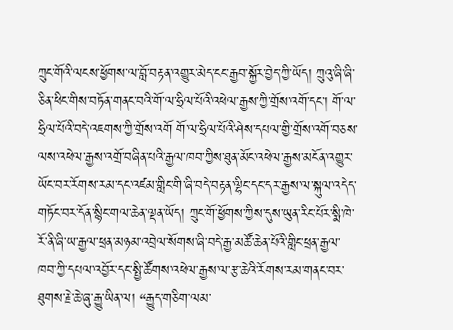ཀྲུང་གོའི་ལངས་ཕྱོགས་ལ་བློ་བརྟན་འགྱུར་མེད་ངང་རྒྱབ་སྐྱོར་བྱེད་ཀྱི་ཡོད། ཀྲུའུ་ཞི་ཞི་ཅིན་ཕིང་གིས་བཏོན་གནང་བའི་གོ་ལ་ཧྲིལ་པོའི་འཕེལ་རྒྱས་ཀྱི་གྲོས་འགོ་དང་། གོ་ལ་ཧྲིལ་པོའི་བདེ་འཇགས་ཀྱི་གྲོས་འགོ གོ་ལ་ཧྲིལ་པོའི་ཤེས་དཔལ་གྱི་གྲོས་འགོ་བཅས་ལས་འཕེལ་རྒྱས་འགྲོ་བཞིན་པའི་རྒྱལ་ཁབ་ཀྱིས་ཐུན་མོང་འཕེལ་རྒྱས་མངོན་འགྱུར་ཡོང་བར་རོགས་རམ་དང་འཛམ་གླིང་གི་ཞི་བདེ་བརྟན་ལྷིང་དང་དར་རྒྱས་ལ་སྐུལ་འདེད་གཏོང་བར་དོན་སྙིང་གལ་ཆེན་ལྡན་ཡོད། ཀྲུང་གོ་ཕྱོགས་ཀྱིས་དུས་ཡུན་རིང་པོར་སྨི་ཁེ་རོ་ནི་ཞི་ཡ་རྒྱལ་ཕྲན་མཉམ་འབྲེལ་སོགས་ཞི་བདེ་རྒྱ་མཚོ་ཆེན་པོའི་གླིང་ཕྲན་རྒྱལ་ཁབ་ཀྱི་དཔལ་འབྱོར་དང་སྤྱི་ཚོགས་འཕེལ་རྒྱས་ལ་རྩ་ཆེའི་རོགས་རམ་གནང་བར་ཐུགས་རྗེ་ཆེ་ཞུ་རྒྱུ་ཡིན་ལ། “རྒྱུད་གཅིག་ལམ་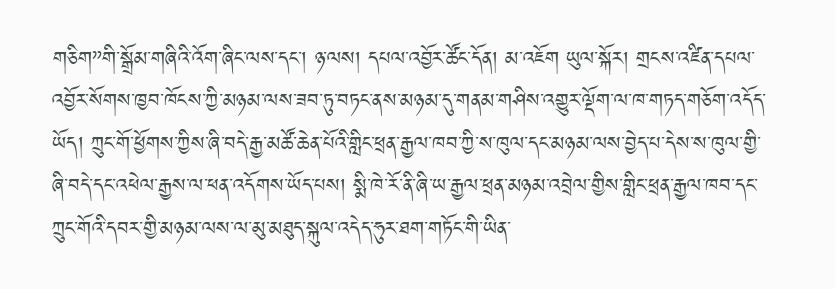གཅིག”གི་སྒྲོམ་གཞིའི་འོག་ཞིང་ལས་དང་། ཉ་ལས། དཔལ་འབྱོར་ཚོང་དོན། མ་འཇོག ཡུལ་སྐོར། གྲངས་འཛིན་དཔལ་འབྱོར་སོགས་ཁྱབ་ཁོངས་ཀྱི་མཉམ་ལས་ཟབ་ཏུ་བཏང་ནས་མཉམ་དུ་གནམ་གཤིས་འགྱུར་ལྡོག་ལ་ཁ་གཏད་གཅོག་འདོད་ཡོད། ཀྲུང་གོ་ཕྱོགས་ཀྱིས་ཞི་བདེ་རྒྱ་མཚོ་ཆེན་པོའི་གླིང་ཕྲན་རྒྱལ་ཁབ་ཀྱི་ས་ཁུལ་དང་མཉམ་ལས་བྱེད་པ་དེས་ས་ཁུལ་གྱི་ཞི་བདེ་དང་འཕེལ་རྒྱས་ལ་ཕན་འདོགས་ཡོད་པས། སྨི་ཁེ་རོ་ནི་ཞི་ཡ་རྒྱལ་ཕྲན་མཉམ་འབྲེལ་གྱིས་གླིང་ཕྲན་རྒྱལ་ཁབ་དང་ཀྲུང་གོའི་དབར་གྱི་མཉམ་ལས་ལ་མུ་མཐུད་སྐུལ་འདེད་ཧུར་ཐག་གཏོང་གི་ཡིན་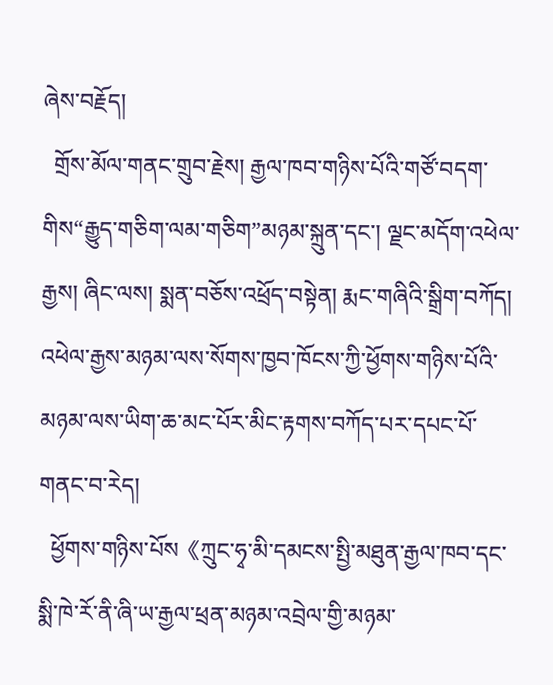ཞེས་བརྗོད།
  གྲོས་མོལ་གནང་གྲུབ་རྗེས། རྒྱལ་ཁབ་གཉིས་པོའི་གཙོ་བདག་གིས“རྒྱུད་གཅིག་ལམ་གཅིག”མཉམ་སྐྲུན་དང་། ལྗང་མདོག་འཕེལ་རྒྱས། ཞིང་ལས། སྨན་བཅོས་འཕྲོད་བསྟེན། རྨང་གཞིའི་སྒྲིག་བཀོད། འཕེལ་རྒྱས་མཉམ་ལས་སོགས་ཁྱབ་ཁོངས་ཀྱི་ཕྱོགས་གཉིས་པོའི་མཉམ་ལས་ཡིག་ཆ་མང་པོར་མིང་རྟགས་བཀོད་པར་དཔང་པོ་གནང་བ་རེད།
  ཕྱོགས་གཉིས་པོས《ཀྲུང་ཧྭ་མི་དམངས་སྤྱི་མཐུན་རྒྱལ་ཁབ་དང་སྨི་ཁེ་རོ་ནི་ཞི་ཡ་རྒྱལ་ཕྲན་མཉམ་འབྲེལ་གྱི་མཉམ་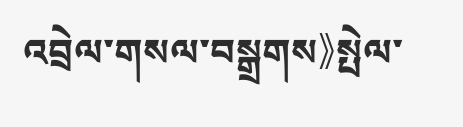འབྲེལ་གསལ་བསྒྲགས》སྤེལ་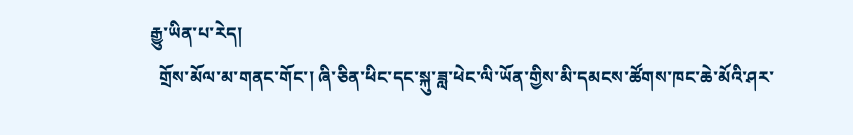རྒྱུ་ཡིན་པ་རེད།
  གྲོས་མོལ་མ་གནང་གོང་། ཞི་ཅིན་ཕིང་དང་སྐུ་ཟླ་ཕེང་ལི་ཡོན་གྱིས་མི་དམངས་ཚོགས་ཁང་ཆེ་མོའི་ཤར་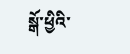སྒོ་ཕྱིའི་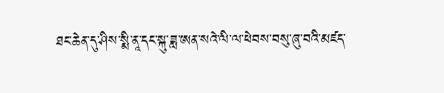ཐང་ཆེན་དུ་ཤིས་སྨི་ནཱ་དང་སྐུ་ཟླ་ཨན་སའེ་ལི་ལ་ཕེབས་བསུ་ཞུ་བའི་མཛད་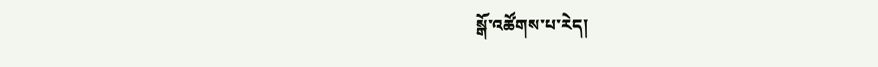སྒོ་འཚོགས་པ་རེད།